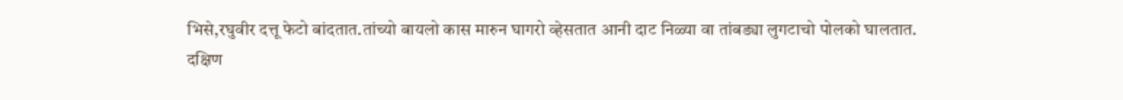भिसे,रघुवीर दत्तू फेटो बांदतात.तांच्यो बायलो कास मारुन घागरो व्हेसतात आनी दाट निळ्या वा तांबड्या लुगटाचो पोलको घालतात.
दक्षिण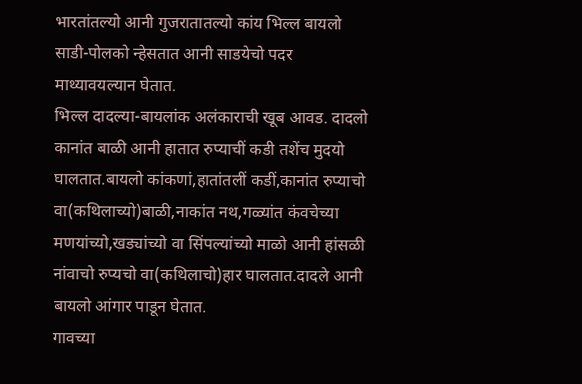भारतांतल्यो आनी गुजरातातल्यो कांय भिल्ल बायलो साडी-पोलको न्हेसतात आनी साडयेचो पदर माथ्यावयल्यान घेतात.
भिल्ल दादल्या-बायलांक अलंकाराची खूब आवड. दादलो कानांत बाळी आनी हातात रुप्याचीं कडी तशेंच मुदयो घालतात.बायलो कांकणां,हातांतलीं कडीं,कानांत रुप्याचो वा(कथिलाच्यो)बाळी,नाकांत नथ,गळ्यांत कंवचेच्या मणयांच्यो,खड्यांच्यो वा सिंपल्यांच्यो माळो आनी हांसळी नांवाचो रुप्यचो वा(कथिलाचो)हार घालतात.दादले आनी बायलो आंगार पाडून घेतात.
गावच्या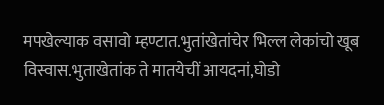मपखेल्याक वसावो म्हण्टात.भुतांखेतांचेर भिल्ल लेकांचो खूब विस्वास.भुताखेतांक ते मातयेचीं आयदनां,घोडो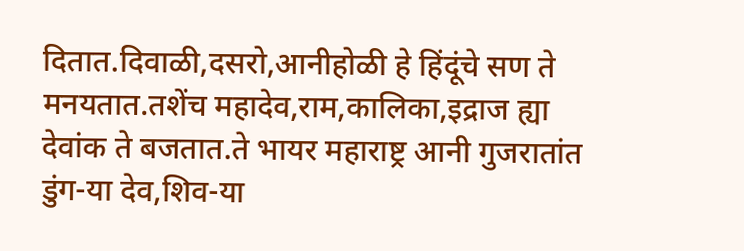दितात.दिवाळी,दसरो,आनीहोळी हे हिंदूंचे सण ते मनयतात.तशेंच महादेव,राम,कालिका,इद्राज ह्या देवांक ते बजतात.ते भायर महाराष्ट्र आनी गुजरातांत डुंग-या देव,शिव-या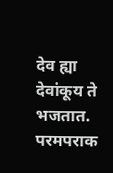देव ह्या देवांकूय ते भजतात.
परमपराक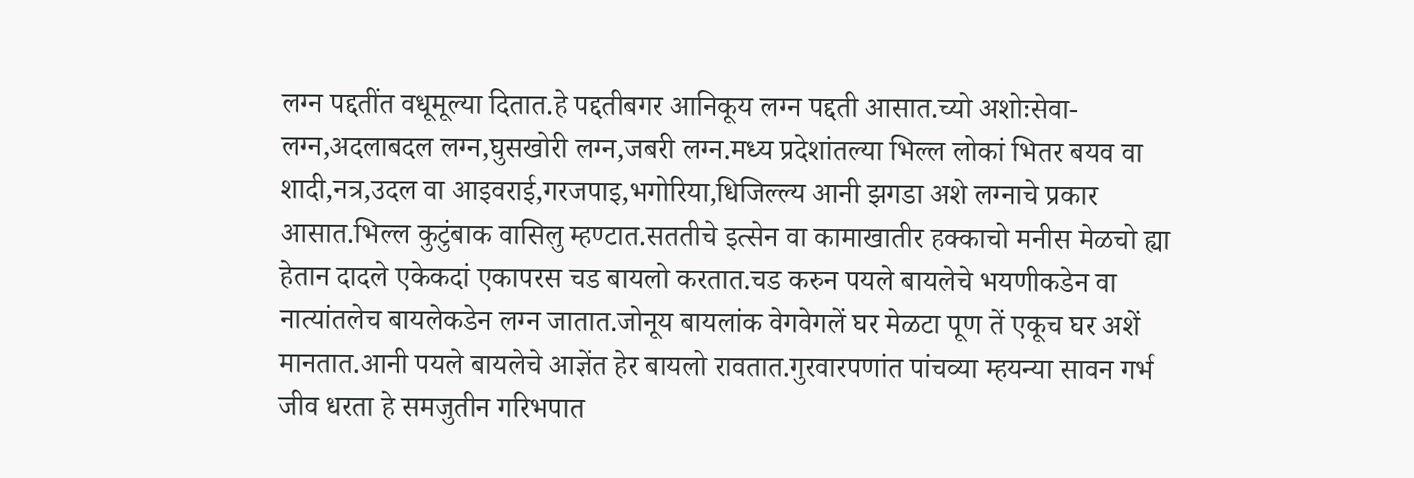लग्न पद्दतींत वधूमूल्या दितात.हे पद्दतीबगर आनिकूय लग्न पद्दती आसात.च्यो अशोःसेवा-लग्न,अदलाबदल लग्न,घुसखोरी लग्न,जबरी लग्न.मध्य प्रदेशांतल्या भिल्ल लोकां भितर बयव वा शादी,नत्र,उदल वा आइवराई,गरजपाइ,भगोरिया,धिजिल्ल्य आनी झगडा अशे लग्नाचे प्रकार आसात.भिल्ल कुटुंबाक वासिलु म्हण्टात.सततीचे इत्सेन वा कामाखातीर हक्काचो मनीस मेळचो ह्या हेतान दादले एकेकदां एकापरस चड बायलो करतात.चड करुन पयले बायलेचे भयणीकडेन वा नात्यांतलेच बायलेकडेन लग्न जातात.जोनूय बायलांक वेगवेगलें घर मेळटा पूण तें एकूच घर अशें मानतात.आनी पयले बायलेचे आज्ञेंत हेर बायलो रावतात.गुरवारपणांत पांचव्या म्हयन्या सावन गर्भ जीव धरता हे समजुतीन गरिभपात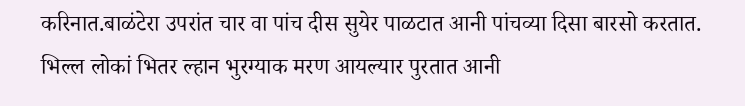करिनात.बाळंटेरा उपरांत चार वा पांच दीस सुयेर पाळटात आनी पांचव्या दिसा बारसो करतात.
भिल्ल लोकां भितर ल्हान भुरग्याक मरण आयल्यार पुरतात आनी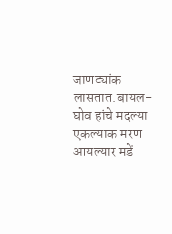जाणट्यांक लासतात.बायल-घोव हांचे मदल्या एकल्याक मरण आयल्यार मडें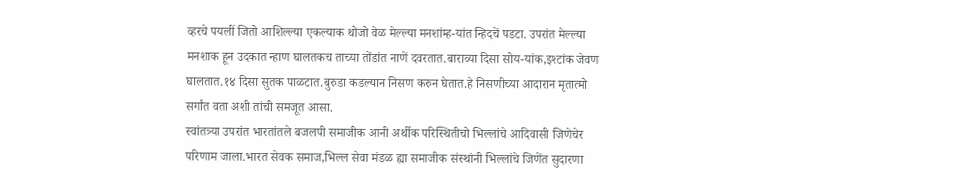व्हरचे पयलीं जितो आशिल्ल्या एकल्याक थोजो वेळ मेल्ल्या मनशांम्ह-यांत न्हिदचें पडटा. उपरांत मेल्ल्या मनशाक हून उदकात न्हाण घालतकच ताच्या तोंडांत नाणें दवरतात.बाराव्या दिसा सोय-यांक,इश्टांक जेवण घालतात.१४ दिसा सुतक पाळटात.बुरुडा कडल्यान निसण करुन घेतात.हे निसणीच्या आदारान मृतात्मो सर्गांत वता अशी तांची समजूत आसा.
स्वांतत्र्या उपरांत भारतांतले बजलपी समाजीक आनी अर्थीक परिस्थितीचो भिल्लांचे आदिवासी जिणेचेर परिणाम जाला.भारत सेवक समाज,भिल्ल सेवा मंडळ ह्या समाजीक संस्थांनी भिल्लांचे जिणेंत सुदारणा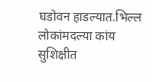घडोवन हाडल्यात.भिल्ल लोकांमदल्या कांय सुशिक्षीत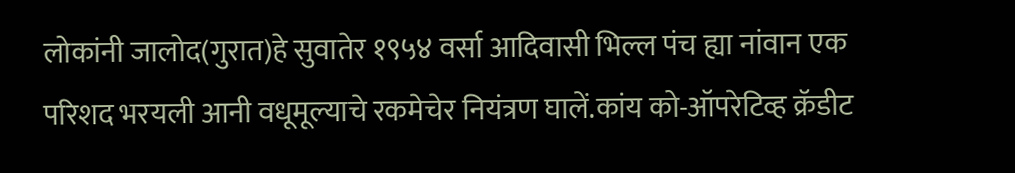लोकांनी जालोद(गुरात)हे सुवातेर १९५४ वर्सा आदिवासी भिल्ल पंच ह्या नांवान एक परिशद भरयली आनी वधूमूल्याचे रकमेचेर नियंत्रण घालें.कांय को-ऑपरेटिव्ह क्रॅडीट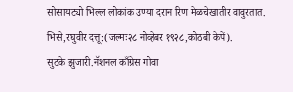सोसायट्यो भिल्ल लोकांक उण्या दरान रिण मेळचेखातीर वावुरतात.
भिसे,रघुवीर दत्तू:(जल्मः२८ नोव्हेबर १९२८,कोठबी केपें).
सुटके झुजारी.नॅशनल काँग्रेस गोवा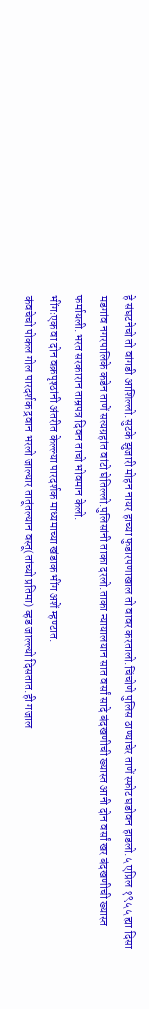हे संघटनेचो तो वांगडी आशिल्लो.सुटके झुजारी मोहन नायर हाच्या फुडारपणाखाल तो वावर करतालो.चिंचोणे पुलिस ठाण्याचेर ताणें स्फोट घडोवन हाडलो.५ एप्रिल १९५५ ह्या दिसा मडगांव नगरपालिके कडेन ताणें सत्यग्रहांत वांटो घेतिल्लो.पुलिसांनी ताका दरलो.ताका न्यायालयान सात वर्सां सादे बंदखणीची ख्यास्त आनी दोन वर्सां खर बंदखणीची ख्यास्त फर्मायली.भरत सरकारान ताम्रपत्र दिवन ताचो भोवमान केलो.
भींगःएक वा दोन वक्रपृश्ठांनी अंतरीत केल्ल्या पारदर्शक माध्यमाच्या खंडाक भींग अशें म्हण्टात.
कंवचेचो पोकल गोल पारदर्शक द्रवान भरलो जाल्यार तातूंतल्यान वस्तू(तांच्यो प्रतिमा) व्हड जाल्ल्यो दिसतात.ही गजाल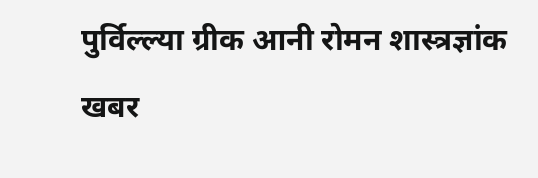पुर्विल्ल्या ग्रीक आनी रोमन शास्त्रज्ञांक खबर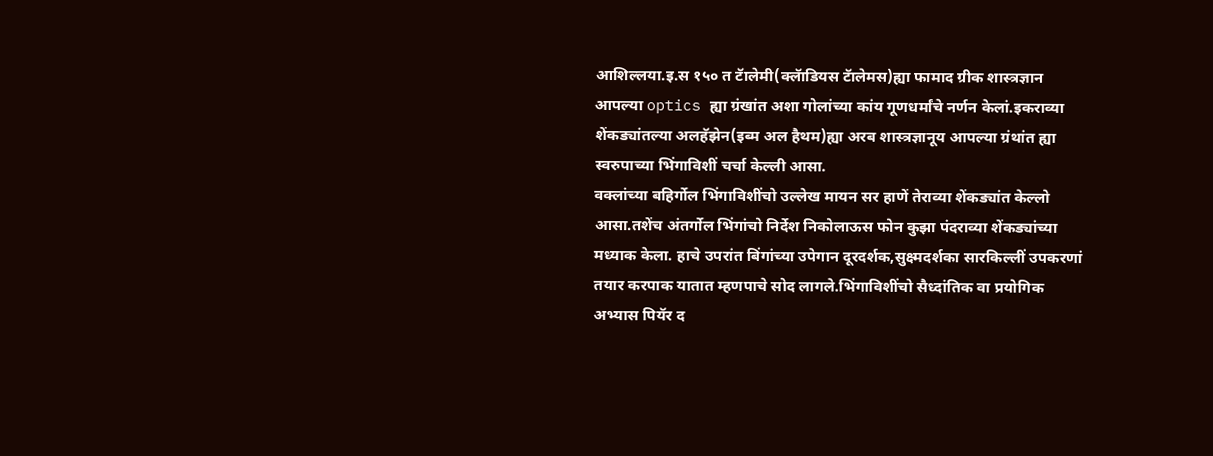आशिल्लया.इ.स १५० त टॅालेमी(क्लॅाडियस टॅालेमस)ह्या फामाद ग्रीक शास्त्रज्ञान आपल्या optics ह्या ग्रंखांत अशा गोलांच्या कांय गूणधर्मांचे नर्णन केलां.इकराव्या शेंकड्यांतल्या अलहॅझेन(इब्म अल हैथम)ह्या अरब शास्त्रज्ञानूय आपल्या ग्रंथांत ह्या स्वरुपाच्या भिंगाविशीं चर्चा केल्ली आसा.
वक्लांच्या बहिर्गोल भिंगाविशींचो उल्लेख मायन सर हाणें तेराव्या शेंकड्यांत केल्लो आसा.तशेंच अंतर्गोल भिंगांचो निर्देश निकोलाऊस फोन कुझा पंदराव्या शेंकड्यांच्या मध्याक केला. हाचे उपरांत बिंगांच्या उपेगान दूरदर्शक,सुक्ष्मदर्शका सारकिल्लीं उपकरणां तयार करपाक यातात म्हणपाचे सोद लागले.भिंगाविशींचो सैध्दांतिक वा प्रयोगिक अभ्यास पियॅर द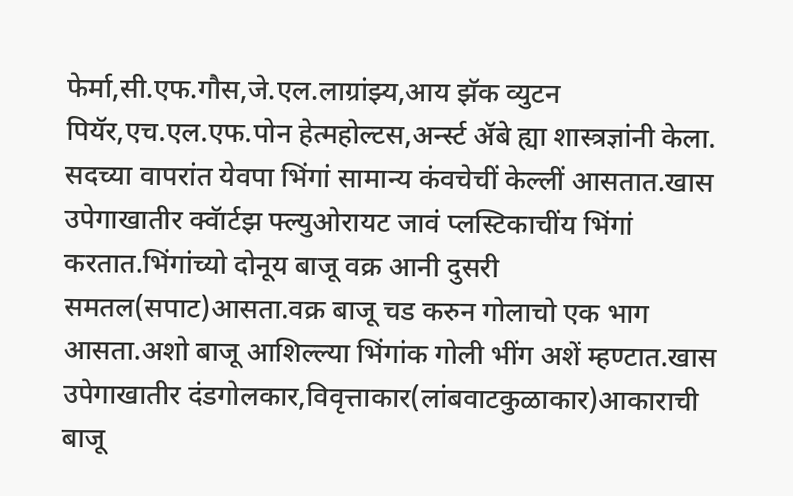फेर्मा,सी.एफ.गौस,जे.एल.लाग्रांझ्य,आय झॅक व्युटन पियॅर,एच.एल.एफ.पोन हेत्महोल्टस,अर्न्स्ट ॲबे ह्या शास्त्रज्ञांनी केला.
सदच्या वापरांत येवपा भिंगां सामान्य कंवचेचीं केल्लीं आसतात.खास उपेगाखातीर क्वॅार्टझ फ्ल्युओरायट जावं प्लस्टिकाचींय भिंगां करतात.भिंगांच्यो दोनूय बाजू वक्र आनी दुसरी समतल(सपाट)आसता.वक्र बाजू चड करुन गोलाचो एक भाग आसता.अशो बाजू आशिल्ल्या भिंगांक गोली भींग अशें म्हण्टात.खास उपेगाखातीर दंडगोलकार,विवृत्ताकार(लांबवाटकुळाकार)आकाराची बाजू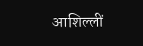आशिल्लीं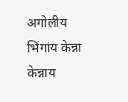अगोलीय भिंगांय केन्ना केन्नाय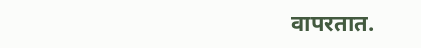वापरतात.